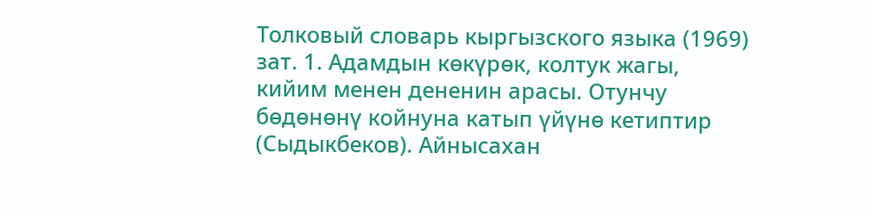Толковый словарь кыргызского языка (1969)
зат. 1. Адамдын көкүрөк, колтук жагы, кийим менен дененин арасы. Отунчу бөдөнөнү койнуна катып үйүнө кетиптир (Сыдыкбеков). Айнысахан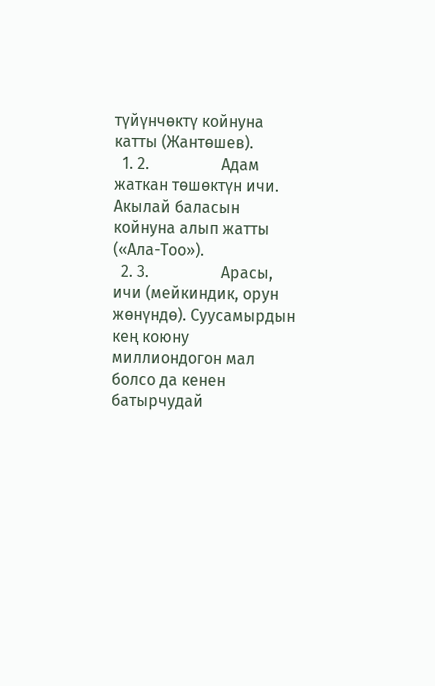түйүнчөктү койнуна катты (Жантөшев).
  1. 2.                  Адам жаткан төшөктүн ичи. Акылай баласын койнуна алып жатты («Ала-Тоо»).
  2. 3.                  Арасы, ичи (мейкиндик, орун жөнүндө). Суусамырдын кең коюну миллиондогон мал болсо да кенен батырчудай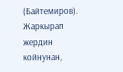(Байтемиров). Жаркырап жердин койнунан,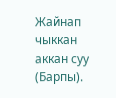Жайнап чыккан аккан суу (Барпы).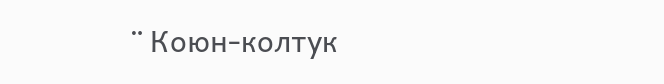¨ Коюн-колтук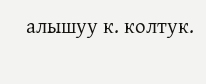алышуу к. колтук.